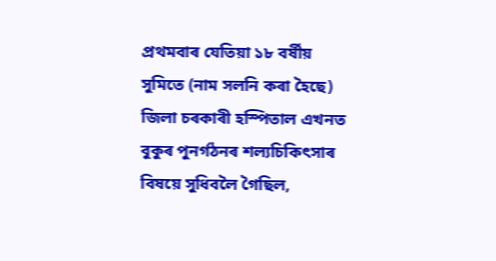প্ৰথমবাৰ যেতিয়া ১৮ বৰ্ষীয় সুমিতে (নাম সলনি কৰা হৈছে) জিলা চৰকাৰী হস্পিতাল এখনত বুকুৰ পুনৰ্গঠনৰ শল্যচিকিৎসাৰ বিষয়ে সুধিবলৈ গৈছিল,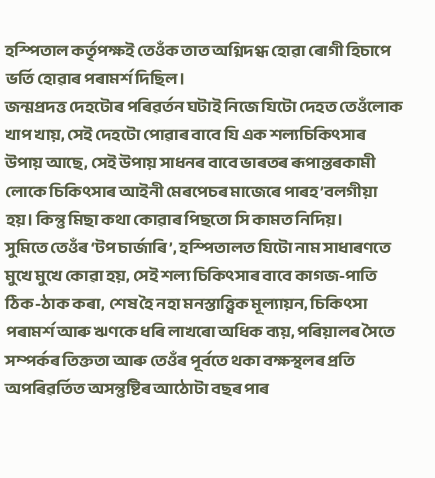হস্পিতাল কৰ্তৃপক্ষই তেওঁক তাত অগ্নিদগ্ধ হোৱা ৰোগী হিচাপে ভৰ্তি হোৱাৰ পৰামৰ্শ দিছিল।
জন্মপ্ৰদত্ত দেহটোৰ পৰিৱৰ্তন ঘটাই নিজে যিটো দেহত তেওঁলোক খাপ খায়, সেই দেহটো পোৱাৰ বাবে যি এক শল্যচিকিৎসাৰ উপায় আছে, সেই উপায় সাধনৰ বাবে ভাৰতৰ ৰূপান্তৰকামী লোকে চিকিৎসাৰ আইনী মেৰপেচৰ মাজেৰে পাৰহ’বলগীয়া হয়। কিন্তু মিছা কথা কোৱাৰ পিছতো সি কামত নিদিয়।
সুমিতে তেওঁৰ ‘টপ চাৰ্জাৰি’, হস্পিতালত যিটো নাম সাধাৰণতে মুখে মুখে কোৱা হয়, সেই শল্য চিকিৎসাৰ বাবে কাগজ-পাতি ঠিক-ঠাক কৰা, শেষ হৈ নহা মনস্তাত্ত্বিক মূল্যায়ন, চিকিৎসা পৰামৰ্শ আৰু ঋণকে ধৰি লাখৰো অধিক ব্যয়, পৰিয়ালৰ সৈতে সম্পৰ্কৰ তিক্ততা আৰু তেওঁৰ পূৰ্বতে থকা বক্ষস্থলৰ প্ৰতি অপৰিৱৰ্তিত অসন্তুষ্টিৰ আঠোটা বছৰ পাৰ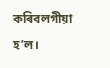কৰিবলগীয়া হ’ল।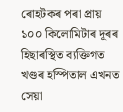ৰোহটকৰ পৰা প্ৰায় ১০০ কিলোমিটাৰ দূৰৰ হিছাৰস্থিত ব্যক্তিগত খণ্ডৰ হস্পিতাল এখনত সেয়া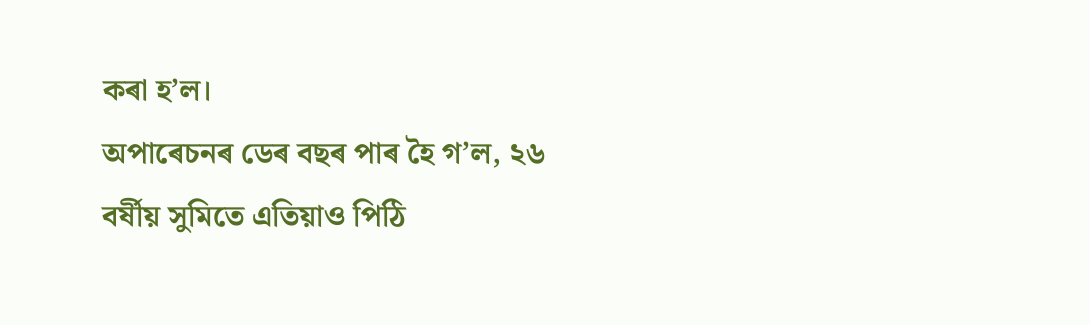কৰা হ’ল।
অপাৰেচনৰ ডেৰ বছৰ পাৰ হৈ গ’ল, ২৬ বৰ্ষীয় সুমিতে এতিয়াও পিঠি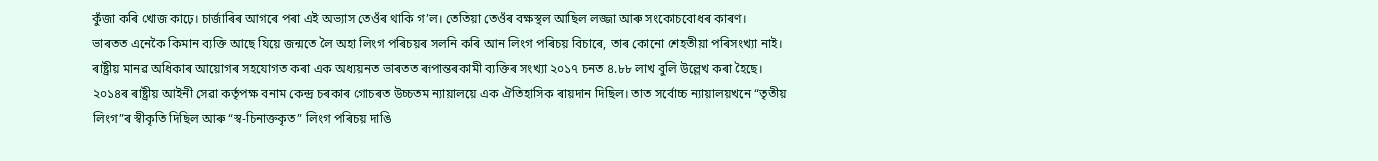কুঁজা কৰি খোজ কাঢ়ে। চাৰ্জাৰিৰ আগৰে পৰা এই অভ্যাস তেওঁৰ থাকি গ’ল। তেতিয়া তেওঁৰ বক্ষস্থল আছিল লজ্জা আৰু সংকোচবোধৰ কাৰণ।
ভাৰতত এনেকৈ কিমান ব্যক্তি আছে যিয়ে জন্মতে লৈ অহা লিংগ পৰিচয়ৰ সলনি কৰি আন লিংগ পৰিচয় বিচাৰে, তাৰ কোনো শেহতীয়া পৰিসংখ্যা নাই। ৰাষ্ট্ৰীয় মানৱ অধিকাৰ আয়োগৰ সহযোগত কৰা এক অধ্যয়নত ভাৰতত ৰূপান্তৰকামী ব্যক্তিৰ সংখ্যা ২০১৭ চনত ৪.৮৮ লাখ বুলি উল্লেখ কৰা হৈছে।
২০১৪ৰ ৰাষ্ট্ৰীয় আইনী সেৱা কৰ্তৃপক্ষ বনাম কেন্দ্ৰ চৰকাৰ গোচৰত উচ্চতম ন্যায়ালয়ে এক ঐতিহাসিক ৰায়দান দিছিল। তাত সৰ্বোচ্চ ন্যায়ালয়খনে “তৃতীয় লিংগ”ৰ স্বীকৃতি দিছিল আৰু “স্ব-চিনাক্তকৃত” লিংগ পৰিচয় দাঙি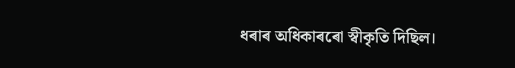ধৰাৰ অধিকাৰৰো স্বীকৃতি দিছিল।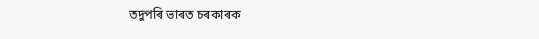তদুপৰি ভাৰত চৰকাৰক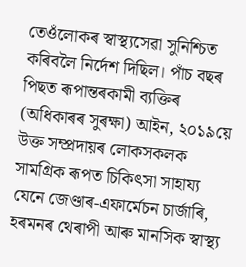তেওঁলোকৰ স্বাস্থ্যসেৱা সুনিশ্চিত কৰিবলৈ নিৰ্দেশ দিছিল। পাঁচ বছৰ পিছত ৰূপান্তৰকামী ব্যক্তিৰ (অধিকাৰৰ সুৰক্ষা) আইন, ২০১৯য়ে উক্ত সম্প্ৰদায়ৰ লোকসকলক সামগ্ৰিক ৰূপত চিকিৎসা সাহায্য যেনে জেণ্ডাৰ-এফাৰ্মেচন চাৰ্জাৰি, হৰমনৰ থেৰাপী আৰু মানসিক স্বাস্থ্য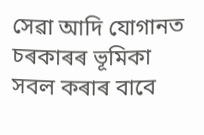সেৱা আদি যোগানত চৰকাৰৰ ভূমিকা সবল কৰাৰ বাবে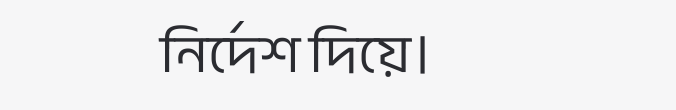নিৰ্দেশ দিয়ে।